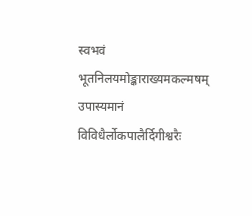स्वभवं भूतनिलयमोङ्काराख्यमकल्मषम्
उपास्यमानं विविधैर्लोकपालैर्दिगीश्वरैः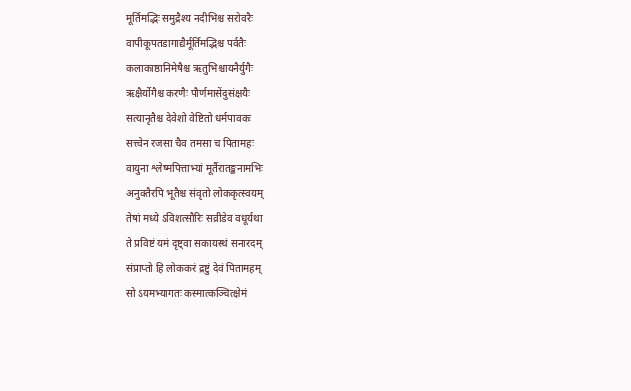मूर्तिमद्भिः समुद्रैश्य नदीभिश्च सरोवरैः
वापीकूपतडागाद्यैर्मूर्तिमद्भिश्च पर्वतैः
कलाकाष्ठानिमेषैश्च ऋतुभिश्चायनैर्युगैः
ऋक्षैर्योगैश्च करणैः पौर्णमासेंदुसंक्षयैः
सत्यानृतैश्च देवेशो वेष्टितो धर्मपावकः
सत्त्वेन रजसा चैव तमसा च पितामहः
वायुना श्लेष्मपित्ताभ्यां मूर्तैरातङ्कनामभिः
अनुक्तैरपि भूतैश्च संवृतो लोककृत्स्वयम्
तेषां मध्ये ऽविशत्सौरिः सव्रीडेव वधूर्यथा
ते प्रविष्टं यमं दृष्ट्वा सकायस्थं सनारदम्
संप्राप्तो हि लोककरं द्रष्टुं देवं पितामहम्
सो ऽयमभ्यागतः कस्मात्कञ्चित्क्षेमं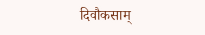दिवौकसाम्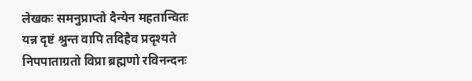लेखकः समनुप्राप्तो दैन्येन महतान्वितः
यन्न दृष्टं श्रुन्त वापि तदिहैव प्रदृश्यते
निपपाताग्रतो विप्रा ब्रह्मणो रविनन्दनः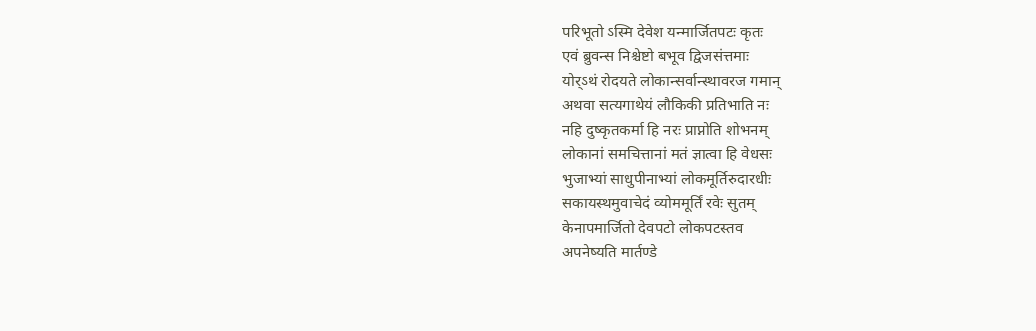परिभूतो ऽस्मि देवेश यन्मार्जितपटः कृतः
एवं ब्रुवन्स निश्चेष्टो बभूव द्विजसंत्तमाः
योर्ऽथं रोदयते लोकान्सर्वान्स्थावरज गमान्
अथवा सत्यगाथेयं लौकिकी प्रतिभाति नः
नहि दुष्कृतकर्मा हि नरः प्राप्नोति शोभनम्
लोकानां समचित्तानां मतं ज्ञात्वा हि वेधसः
भुजाभ्यां साधुपीनाभ्यां लोकमूर्तिरुदारधीः
सकायस्थमुवाचेदं व्योममूर्तिं रवेः सुतम्
केनापमार्जितो देवपटो लोकपटस्तव
अपनेष्यति मार्तण्डे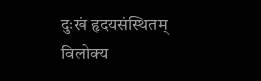दुःखं हृदयसंस्थितम्
विलोक्य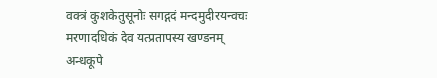वक्त्रं कुशकेतुसूनोः सगद्गदं मन्दमुदीरयन्वचः
मरणादधिकं देव यत्प्रतापस्य खण्डनम्
अन्धकूपे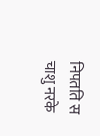निपतति स चाशु नरके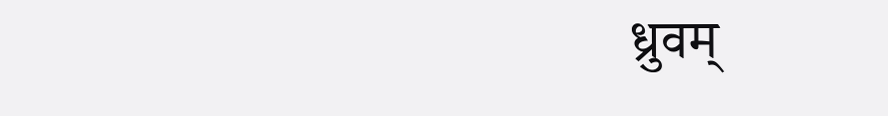ध्रुवम्